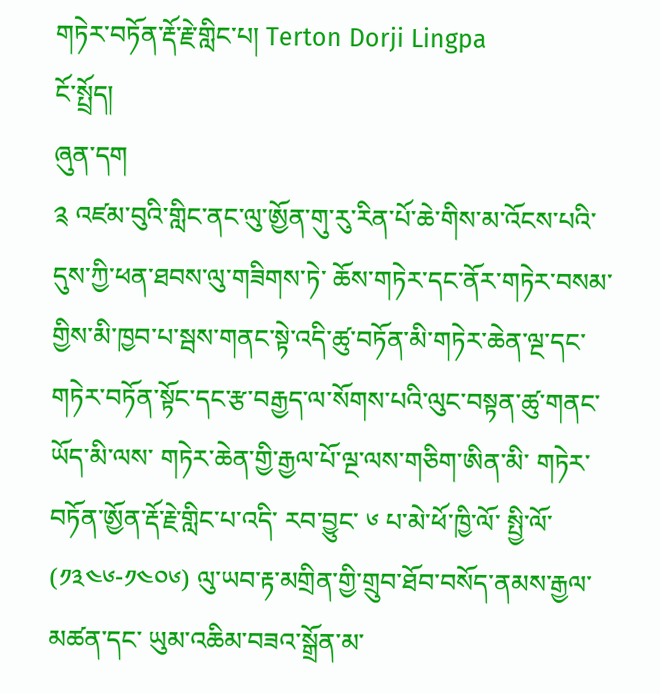གཏེར་བཏོན་རྡོ་རྗེ་གླིང་པ། Terton Dorji Lingpa
ངོ་སྤྲོད།
ཞུན་དག
༉ འཛམ་བུའི་གླིང་ནང་ལུ་ཨྱོན་གུ་རུ་རིན་པོ་ཆེ་གིས་མ་འོངས་པའི་དུས་ཀྱི་ཕན་ཐབས་ལུ་གཟིགས་ཏེ་ ཆོས་གཏེར་དང་ནོར་གཏེར་བསམ་གྱིས་མི་ཁྱབ་པ་སྦས་གནང་སྟེ་འདི་ཚུ་བཏོན་མི་གཏེར་ཆེན་ལྔ་དང་ གཏེར་བཏོན་སྟོང་དང་རྩ་བརྒྱད་ལ་སོགས་པའི་ལུང་བསྟན་ཚུ་གནང་ཡོད་མི་ལས་ གཏེར་ཆེན་གྱི་རྒྱལ་པོ་ལྔ་ལས་གཅིག་ཨིན་མི་ གཏེར་བཏོན་ཨྱོན་རྡོ་རྗེ་གླིང་པ་འདི་ རབ་བྱུང་ ༦ པ་མེ་ཕོ་ཁྱི་ལོ་ སྤྱི་ལོ་ (༡༣༤༦-༡༤༠༦) ལུ་ཡབ་རྟ་མགྲིན་གྱི་གྲུབ་ཐོབ་བསོད་ནམས་རྒྱལ་མཚན་དང་ ཡུམ་འཆིམ་བཟའ་སྒྲོན་མ་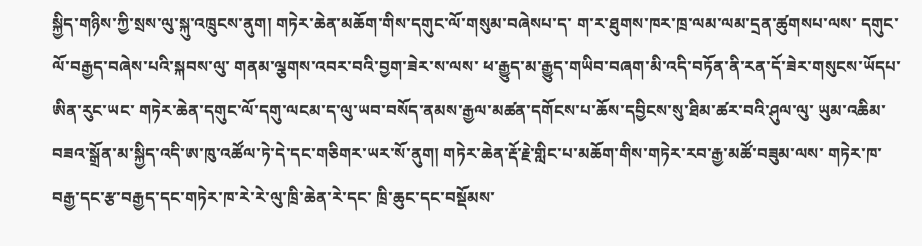སྐྱིད་གཉིས་ཀྱི་སྲས་ལུ་སྐུ་འཁྲུངས་ནུག། གཏེར་ཆེན་མཆོག་གིས་དགུང་ལོ་གསུམ་བཞེསཔ་ད་ ག་ར་ཐུགས་ཁར་ཁྲ་ལམ་ལམ་དྲན་ཚུགསཔ་ལས་ དགུང་ལོ་བརྒྱད་བཞེས་པའི་སྐབས་ལུ་ གནམ་ལྕགས་འབར་བའི་བྱག་ཟེར་ས་ལས་ ཕ་རྒྱུད་མ་རྒྱུད་གཡིབ་བཞག་མི་འདི་བཏོན་ནི་རན་དོ་ཟེར་གསུངས་ཡོདཔ་ཨིན་རུང་ཡང་ གཏེར་ཆེན་དགུང་ལོ་དགུ་ལངམ་ད་ལུ་ཡབ་བསོད་ནམས་རྒྱལ་མཚན་དགོངས་པ་ཆོས་དབྱིངས་སུ་ཐིམ་ཚར་བའི་ཤུལ་ལུ་ ཡུམ་འཆིམ་བཟའ་སྒྲོན་མ་སྐྱིད་འདི་ཨ་ཁུ་འཚོལ་ཏེ་དེ་དང་གཅིགར་ཡར་སོ་ནུག། གཏེར་ཆེན་རྡོ་རྗེ་གླིང་པ་མཆོག་གིས་གཏེར་རབ་རྒྱ་མཚོ་བཟུམ་ལས་ གཏེར་ཁ་བརྒྱ་དང་རྩ་བརྒྱད་དང་གཏེར་ཁ་རེ་རེ་ལུ་ཁྲི་ཆེན་རེ་དང་ ཁྲི་ཆུང་དང་བསྡོམས་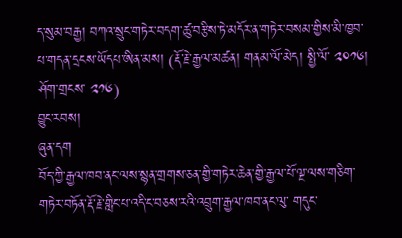ད་སུམ་བརྒྱ། བཀའ་སྲུང་གཏེར་བདག་ཚུ་བརྩིས་ཏེ་མདོར་ན་གཏེར་བསམ་གྱིས་མི་ཁྱབ་པ་གདན་དྲངས་ཡོདཔ་ཨིན་མས། (རྡོ་རྗེ་རྒྱལ་མཚན། གནམ་ལོ་མེད། སྤྱི་ལོ་ ༢༠༡༦། ཤོག་གྲངས་ ༢༡༦)
བྱུང་རབས།
ཞུན་དག
བོད་ཀྱི་རྒྱལ་ཁབ་ནང་ལས་སྙན་གྲགས་ཅན་གྱི་གཏེར་ཆེན་གྱི་རྒྱལ་པོ་ལྔ་ལས་གཅིག་ གཏེར་བཏོན་རྡོ་རྗེ་གླིང་པ་འདི་ང་བཅས་རའི་འབྲུག་རྒྱལ་ཁབ་ནང་ལུ་ གདུང་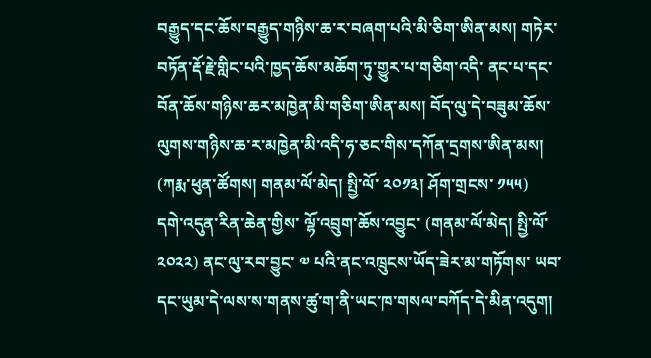བརྒྱུད་དང་ཆོས་བརྒྱུད་གཉིས་ཆ་ར་བཞག་པའི་མི་ཅིག་ཨིན་མས། གཏེར་བཏོན་རྡོ་རྗེ་གླིང་པའི་ཁྱད་ཆོས་མཆོག་ཏུ་གྱུར་པ་གཅིག་འདི་ ནང་པ་དང་བོན་ཆོས་གཉིས་ཆར་མཁྱེན་མི་གཅིག་ཨིན་མས། བོད་ལུ་དེ་བཟུམ་ཆོས་ལུགས་གཉིས་ཆ་ར་མཁྱེན་མི་འདི་ཧ་ཅང་གིས་དཀོན་དྲགས་ཨིན་མས། (ཀརྨ་ཕུན་ཚོགས། གནམ་ལོ་མེད། སྤྱི་ལོ་ ༢༠༡༣། ཤོག་གྲངས་ ༡༥༥)
དགེ་འདུན་རིན་ཆེན་གྱིས་ ལྷོ་འབྲུག་ཆོས་འབྱུང་ (གནམ་ལོ་མེད། སྤྱི་ལོ་ ༢༠༢༢) ནང་ལུ་རབ་བྱུང་ ༧ པའི་ནང་འཁྲུངས་ཡོད་ཟེར་མ་གཏོགས་ ཡབ་དང་ཡུམ་དེ་ལས་ས་གནས་ཚུ་ག་ནི་ཡང་ཁ་གསལ་བཀོད་དེ་མིན་འདུག།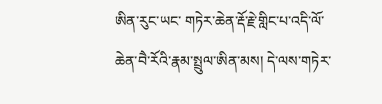ཨིན་རུང་ཡང་ གཏེར་ཆེན་རྡོ་རྗེ་གླིང་པ་འདི་ལོ་ཆེན་བཻ་རོའི་རྣམ་སྤྲུལ་ཨིན་མས། དེ་ལས་གཏེར་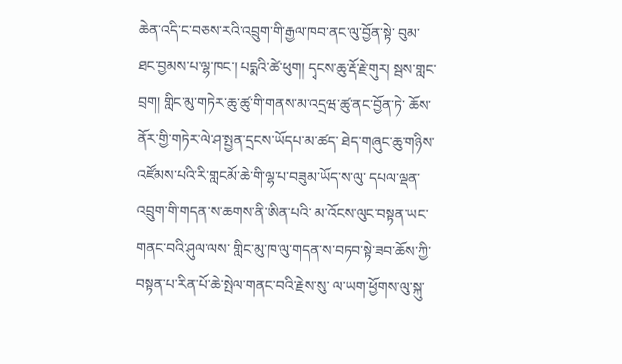ཆེན་འདི་ང་བཅས་རའི་འབྲུག་གི་རྒྱལ་ཁབ་ནང་ལུ་བྱོན་སྟེ་ བུམ་ཐང་བྱམས་པ་ལྷ་ཁང་། པདྨའི་ཚེ་ཕུག། དྭངས་ཆུ་རྡོ་རྗེ་གུར། སྦས་གླང་བྲག། གླིང་མུ་གཏེར་ཆུ་ཚུ་གི་གནས་མ་འདྲཝ་ཚུ་ནང་བྱོན་ཏེ་ ཆོས་ནོར་གྱི་གཏེར་ལེ་ཤ་སྤྱན་དྲངས་ཡོདཔ་མ་ཚད་ ཐེད་གཞུང་ཆུ་གཉིས་འཛོམས་པའི་རི་གླངམོ་ཆེ་གི་ལྷ་པ་བཟུམ་ཡོད་ས་ལུ་ དཔལ་ལྡན་འབྲུག་གི་གདན་ས་ཆགས་ནི་ཨིན་པའི་ མ་འོངས་ལུང་བསྟན་ཡང་གནང་བའི་ཤུལ་ལས་ གླིང་མུ་ཁ་ལུ་གདན་ས་བཏབ་སྟེ་ཟབ་ཆོས་ཀྱི་བསྟན་པ་རིན་པོ་ཆེ་སྤེལ་གནང་བའི་རྗེས་སུ་ ལ་ཡག་ཕྱོགས་ལུ་སྐུ་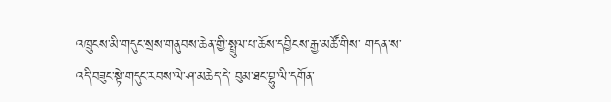འཁྲུངས་མི་གདུང་སྲས་གནུབས་ཆེན་གྱི་སྤྲུལ་པ་ཆོས་དབྱིངས་རྒྱ་མཚོ་གིས་ གདན་ས་འདི་བཟུང་སྟེ་གདུང་རབས་ལེ་ཤ་མཆེད་དེ་ བུམ་ཐང་བྷུ་ལི་དགོན་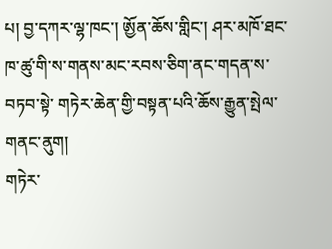པ། བྱ་དཀར་ལྷ་ཁང་། ཨྱོན་ཆོས་གླིང་། ཤར་མཁོ་ཐང་ཁ་ཚུ་གི་ས་གནས་མང་རབས་ཅིག་ནང་གདན་ས་བཏབ་སྟེ་ གཏེར་ཆེན་གྱི་བསྟན་པའི་ཆོས་རྒྱུན་སྤེལ་གནང་ནུག།
གཏེར་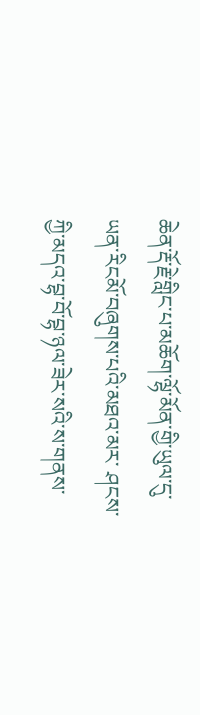ཆེན་རྡོ་རྗེ་གླིང་པ་མཆོག་ལྷོ་མོན་གྱི་ཡུལ་དུ་ཡན་རིངམོ་བཞུགས་པའི་མཐའ་མར་ ཤངས་ཀྱི་མདའ་བྷ་བོ་བྷ་ཉལ་ཟེར་སའི་ས་གནས་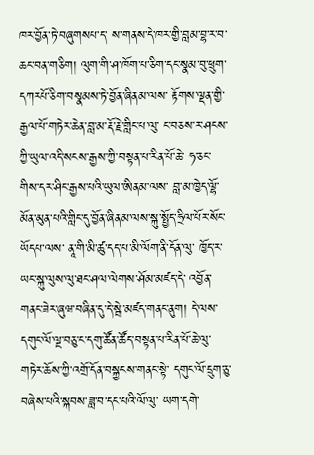ཁར་བྱོན་ཏེ་བཞུགསཔ་ད་ ས་གནས་དེ་ཁར་གྱི་བླམ་བྷ་ར་བ་ ཆང་བན་གཅིག། ལུག་གི་ཤ་ཁོག་པ་ཅིག་དང་སྣམ་བུ་ཕྲུག་དཀརཔོ་ཅིག་བསྣམས་ཏེ་བྱོན་ཞིནམ་ལས་ རྟོགས་ལྡན་གྱི་རྒྱལ་པོ་གཏེར་ཆེན་བླ་མ་རྡོ་རྗེ་གླིང་པ་ལུ་ ང་བཅས་ར་ཤངས་ཀྱི་ཡུལ་འདི་སངས་རྒྱས་ཀྱི་བསྟན་པ་རིན་པོ་ཆེ་ ཧ་ཅང་གིས་དར་ཤིང་རྒྱས་པའི་ཡུལ་ཨིནམ་ལས་ བླ་མ་ཁྱེད་ལྷོ་མོན་མུན་པའི་གླིང་དུ་བྱོན་ཞིནམ་ལས་སྐུ་སྤྱོད་ཧྲིལ་པོར་སོང་ཡོདཔ་ལས་ ནཱ་གི་མི་ཚུ་དད་པ་མི་ལོག་ནི་དོན་ལུ་ ཁྱོད་ར་ཡང་སྐུ་ལུས་ལུ་ཐང་ཤལ་ལེགས་ཤོམ་མཛད་དེ་ འབྱོན་གནང་ཟེར་ཞུཝ་བཞིན་དུ་དེ་སྦེ་མཛད་གནང་ནུག། དེ་ལས་དགུང་ལོ་ལྔ་བཅུ་ང་དགུ་ཚོན་ཚོད་བསྟན་པ་རིན་པོ་ཆེ་ལུ་གཏེར་ཆོས་ཀྱི་འགྲོ་དོན་བསྐྱངས་གནང་སྟེ་ དགུང་ལོ་དྲུག་ཅུ་བཞེས་པའི་སྐབས་ཟླ་བ་དང་པའི་ལོ་ལུ་ ཡག་དགེ་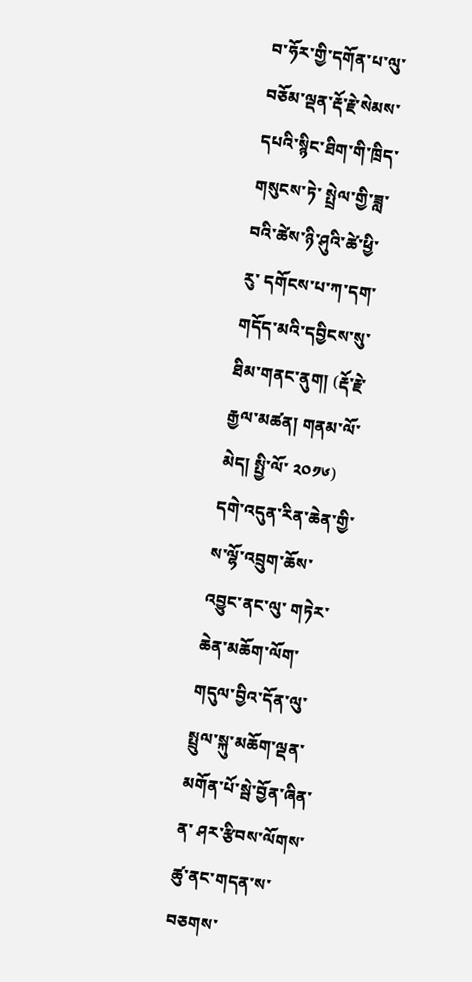བ་ཧོར་གྱི་དགོན་པ་ལུ་ བཅོམ་ལྡན་རྡོ་རྗེ་སེམས་དཔའི་སྙིང་ཐིག་གི་ཁྲིད་གསུངས་ཏེ་ སྤྲེལ་གྱི་ཟླ་བའི་ཚེས་ཉི་ཤུའི་ཚེ་ཕྱི་རུ་ དགོངས་པ་ཀ་དག་གདོད་མའི་དབྱིངས་སུ་ཐིམ་གནང་ནུག། (རྡོ་རྗེ་རྒྱལ་མཚན། གནམ་ལོ་མེད། སྤྱི་ལོ་ ༢༠༡༦)
དགེ་འདུན་རིན་ཆེན་གྱི་ས་ལྷོ་འབྲུག་ཆོས་འབྱུང་ནང་ལུ་ གཏེར་ཆེན་མཆོག་ལོག་གདུལ་བྱིའ་དོན་ལུ་ སྤྲུལ་སྐུ་མཆོག་ལྡན་མགོན་པོ་སྦེ་བྱོན་ཞིན་ན་ ཤར་རྩིབས་ལོགས་ཚུ་ནང་གདན་ས་བཅགས་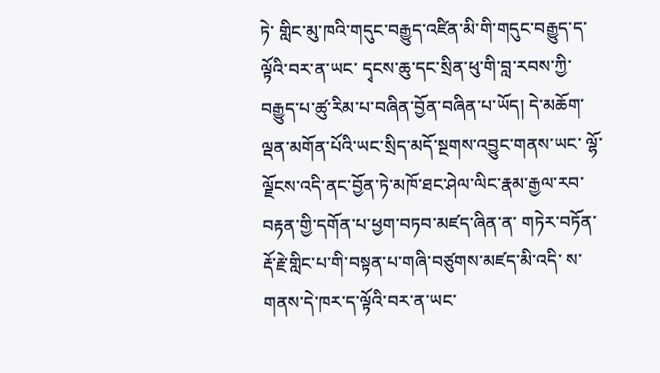ཏེ་ གླིང་མུ་ཁའི་གདུང་བརྒྱུད་འཛིན་མི་གི་གདུང་བརྒྱུད་ད་ལྟོའི་བར་ན་ཡང་ དྭངས་ཆུ་དང་སྲིན་ཕུ་གི་བླ་རབས་ཀྱི་བརྒྱུད་པ་ཚུ་རིམ་པ་བཞིན་བྱོན་བཞིན་པ་ཡོད། དེ་མཆོག་ལྡན་མགོན་པོའི་ཡང་སྲིད་མདོ་སྔགས་འབྱུང་གནས་ཡང་ ལྷོ་ལྗོངས་འདི་ནང་བྱོན་ཏེ་མཁོ་ཐང་ཤེལ་ལིང་རྣམ་རྒྱལ་རབ་བརྟན་གྱི་དགོན་པ་ཕྱག་བཏབ་མཛད་ཞིན་ན་ གཏེར་བཏོན་རྡོ་རྗེ་གླིང་པ་གི་བསྟན་པ་གཞི་བཙུགས་མཛད་མི་འདི་ ས་གནས་དེ་ཁར་ད་ལྟོའི་བར་ན་ཡང་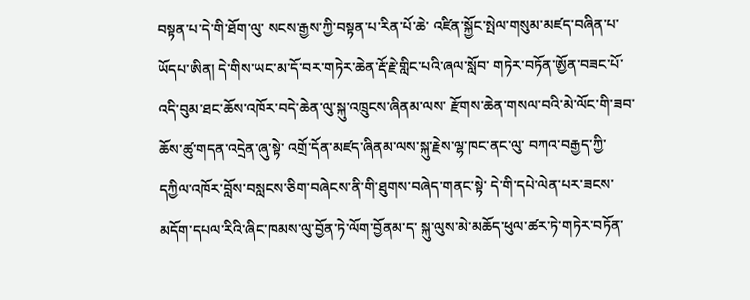བསྟན་པ་དེ་གི་ཐོག་ལུ་ སངས་རྒྱས་ཀྱི་བསྟན་པ་རིན་པོ་ཆེ་ འཛིན་སྐྱོང་སྤེལ་གསུམ་མཛད་བཞིན་པ་ཡོདཔ་ཨིན། དེ་གིས་ཡང་མ་དོ་བར་གཏེར་ཆེན་རྡོ་རྗེ་གླིང་པའི་ཞལ་སློབ་ གཏེར་བཏོན་ཨྱོན་བཟང་པོ་འདི་བུམ་ཐང་ཆོས་འཁོར་བདེ་ཆེན་ལུ་སྐུ་འཁྲུངས་ཞིནམ་ལས་ རྫོགས་ཆེན་གསལ་བའི་མེ་ལོང་གི་ཟབ་ཆོས་ཚུ་གདན་འདྲེན་ཞུ་སྟེ་ འགྲོ་དོན་མཛད་ཞིནམ་ལས་སྐུ་རྗེས་ལྷ་ཁང་ནང་ལུ་ བཀའ་བརྒྱད་ཀྱི་དཀྱིལ་འཁོར་བློས་བསླངས་ཅིག་བཞེངས་ནི་གི་ཐུགས་བཞེད་གནང་སྟེ་ དེ་གི་དཔེ་ལེན་པར་ཟངས་མདོག་དཔལ་རིའི་ཞིང་ཁམས་ལུ་བྱོན་ཏེ་ལོག་བྱོནམ་ད་ སྐུ་ལུས་མེ་མཆོད་ཕུལ་ཚར་ཏེ་གཏེར་བཏོན་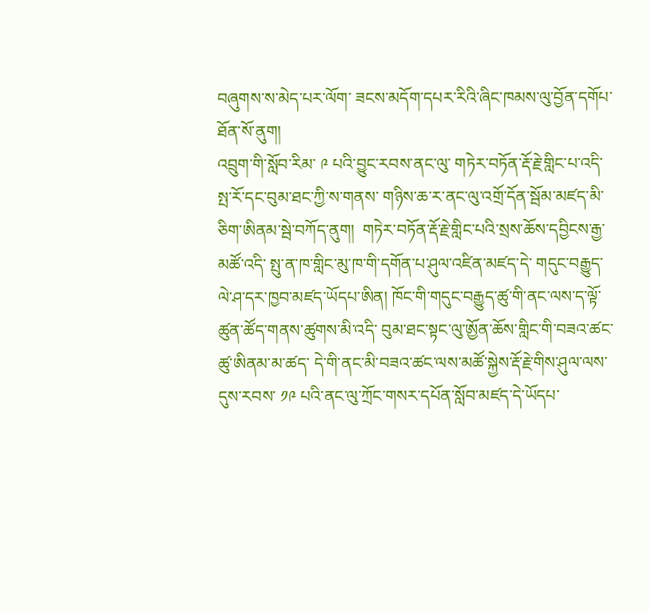བཞུགས་ས་མེད་པར་ལོག་ ཟངས་མདོག་དཔར་རིའི་ཞིང་ཁམས་ལུ་བྱོན་དགོཔ་ཐོན་སོ་ནུག།
འབྲུག་གི་སློབ་རིམ་ ༩ པའི་བྱུང་རབས་ནང་ལུ་ གཏེར་བཏོན་རྡོ་རྗེ་གླིང་པ་འདི་སྤ་རོ་དང་བུམ་ཐང་ཀྱི་ས་གནས་ གཉིས་ཆ་ར་ནང་ལུ་འགྲོ་དོན་སྦོམ་མཛད་མི་ཅིག་ཨིནམ་སྦེ་བཀོད་ནུག།  གཏེར་བཏོན་རྡོ་རྗེ་གླིང་པའི་སྲས་ཆོས་དབྱིངས་རྒྱ་མཚོ་འདི་ སྤུ་ན་ཁ་གླིང་མུ་ཁ་གི་དགོན་པ་ཤུལ་འཛིན་མཛད་དེ་ གདུང་བརྒྱུད་ལེ་ཤ་དར་ཁྱབ་མཛད་ཡོདཔ་ཨིན། ཁོང་གི་གདུང་བརྒྱུད་ཚུ་གི་ནང་ལས་ད་ལྟོ་ཚུན་ཚོད་གནས་ཚུགས་མི་འདི་ བུམ་ཐང་སྟང་ལུ་ཨྱོན་ཆོས་གླིང་གི་བཟའ་ཚང་ཚུ་ཨིནམ་མ་ཚད་ དེ་གི་ནང་མི་བཟའ་ཚང་ལས་མཚོ་སྐྱེས་རྡོ་རྗེ་གིས་ཤུལ་ལས་ དུས་རབས་ ༡༩ པའི་ནང་ལུ་ཀྲོང་གསར་དཔོན་སློབ་མཛད་དེ་ཡོདཔ་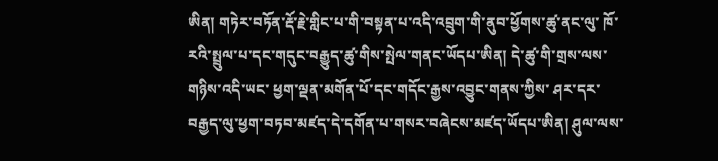ཨིན། གཏེར་བཏོན་རྡོ་རྗེ་གླིང་པ་གི་བསྟན་པ་འདི་འབྲུག་གི་ནུབ་ཕྱོགས་ཚུ་ནང་ལུ་ ཁོ་རའི་སྤྲུལ་པ་དང་གདུང་བརྒྱུད་ཚུ་གིས་སྤེལ་གནང་ཡོདཔ་ཨིན། དེ་ཚུ་གི་གྲས་ལས་གཉིས་འདི་ཡང་ ཕྱག་ལྡན་མགོན་པོ་དང་གདོང་རྒྱས་འབྱུང་གནས་ཀྱིས་ ཤར་དར་བརྒྱད་ལུ་ཕྱག་བཏབ་མཛད་དེ་དགོན་པ་གསར་བཞེངས་མཛད་ཡོདཔ་ཨིན། ཤུལ་ལས་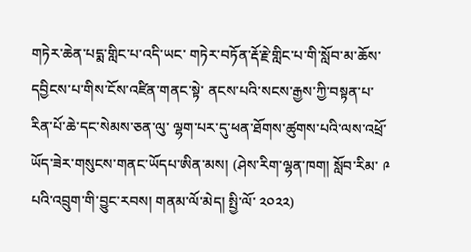གཏེར་ཆེན་པདྨ་གླིང་པ་འདི་ཡང་ གཏེར་བཏོན་རྡོ་རྗེ་གླིང་པ་གི་སློབ་མ་ཆོས་དབྱིངས་པ་གིས་ངོས་འཛིན་གནང་སྟེ་ ནངས་པའི་སངས་རྒྱས་ཀྱི་བསྟན་པ་རིན་པོ་ཆེ་དང་སེམས་ཅན་ལུ་ ལྷག་པར་དུ་ཕན་ཐོགས་ཚུགས་པའི་ལས་འཕྲོ་ཡོད་ཟེར་གསུངས་གནང་ཡོདཔ་ཨིན་མས། (ཤེས་རིག་ལྷན་ཁག། སློབ་རིམ་ ༩ པའི་འབྲུག་གི་བྱུང་རབས། གནམ་ལོ་མེད། སྤྱི་ལོ་ ༢༠༢༢)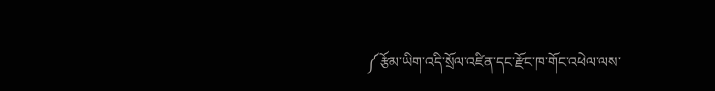༼རྩོམ་ཡིག་འདི་སྲོལ་འཛིན་དང་རྫོང་ཁ་གོང་འཕེལ་ལས་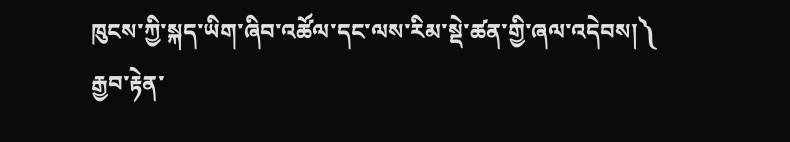ཁུངས་ཀྱི་སྐད་ཡིག་ཞིབ་འཚོལ་དང་ལས་རིམ་སྡེ་ཚན་གྱི་ཞལ་འདེབས།༽
རྒྱབ་རྟེན་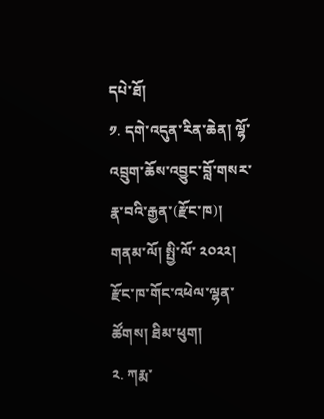དཔེ་ཐོ།
༡. དགེ་འདུན་རིན་ཆེན། ལྷོ་འབྲུག་ཆོས་འབྱུང་བློ་གསར་རྣ་བའི་རྒྱན་(རྫོང་ཁ)། གནམ་ལོ། སྤྱི་ལོ་ ༢༠༢༢། རྫོང་ཁ་གོང་འཕེལ་ལྷན་ཚོགས། ཐིམ་ཕུག།
༢. ཀརྨ་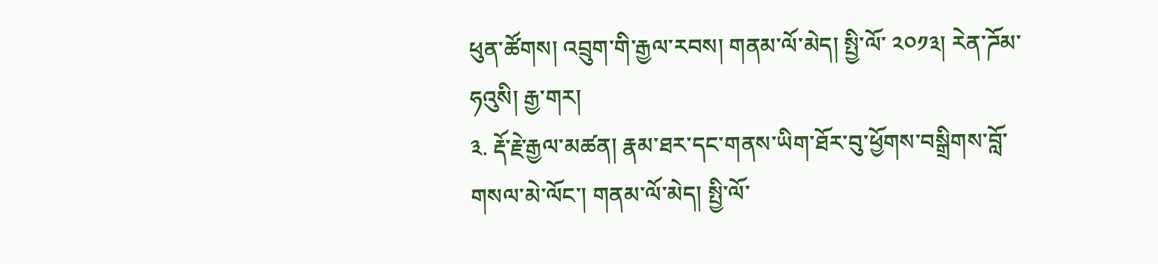ཕུན་ཚོགས། འབྲུག་གི་རྒྱལ་རབས། གནམ་ལོ་མེད། སྤྱི་ལོ་ ༢༠༡༣། རེན་ཌོམ་ཧའུསི། རྒྱ་གར།
༣. རྡོ་རྗེ་རྒྱལ་མཚན། རྣམ་ཐར་དང་གནས་ཡིག་ཐོར་བུ་ཕྱོགས་བསྒྲིགས་བློ་གསལ་མེ་ལོང་། གནམ་ལོ་མེད། སྤྱི་ལོ་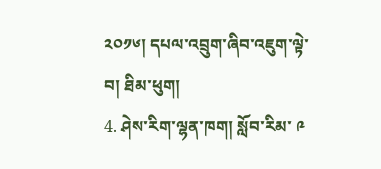༢༠༡༦། དཔལ་འབྲུག་ཞིབ་འཇུག་ལྟེ་བ། ཐིམ་ཕུག།
4. ཤེས་རིག་ལྷན་ཁག། སློབ་རིམ་ ༩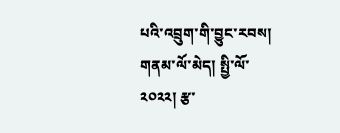པའི་འབྲུག་གི་བྱུང་རབས། གནམ་ལོ་མེད། སྤྱི་ལོ་ ༢༠༢༢། རྩ་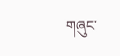གཞུང་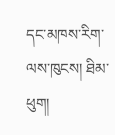དང་མཁས་རིག་ལས་ཁུངས། ཐིམ་ཕུག།